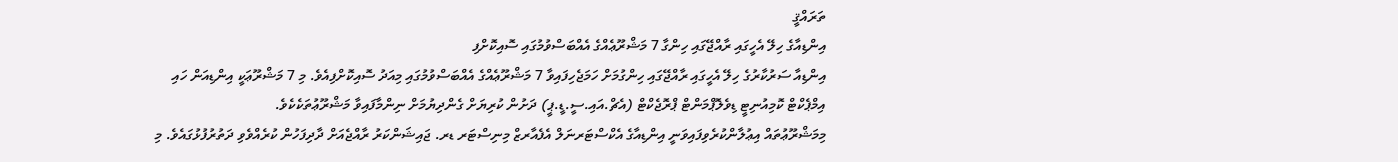ތަރައްޤީ
އިންޑިއާގެ ހިލޭ އެހީގައި ރާއްޖޭގައި ހިންގާ 7 މަޝްރޫޢެއްގެ އެއްބަސްވުމުގައި ސޮއިކޮށްފި
އިންޑިއާ ސަރުކާރުގެ ހިލޭ އެހީގައި ރާއްޖޭގައި ހިންގުމަށް ހަމަޖެހިފައިވާ 7 މަޝްރޫޢެއްގެ އެއްބަސްވުމުގައި މިއަދު ސޮއިކޮށްފިއެވެ. މި 7 މަޝްރޫޢަކީ އިންޑިއަން ހައި އިމްޕެކްޓް ކޮމިއުނިޓީ ޑިވެލޮޕްމަންޓް ޕްރޮޖެކްޓް (އެޗް.އައި.ސީ.ޑީ.ޕީ) ދަށުން ކުރިޔަށް ގެންދިޔުމަށް ނިންމާފައިވާ މަޝްރޫޢުތަކެކެވެ.
މިމަޝްރޫޢުތައް އިޢުލާންކުރެވިފައިވަނީ އިންޑިއާގެ އެކްސްޓަރނަލް އެފެއާރޒް މިނިސްޓަރ ޑރ. ޖައިޝަންކަރު ރާއްޖެއަށް ދާދިފަހުން ކުރެއްވެވި ދަތުރުފުޅުގައެވެ. މި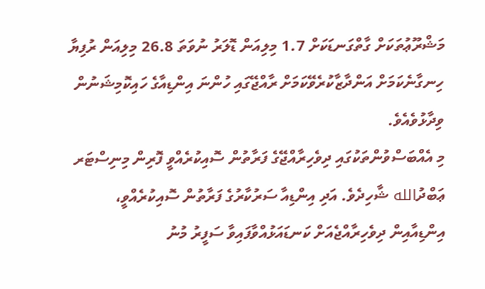މަޝްރޫޢުތަކަށް ގާތްގަނޑަކަށް 1.7 މިލިއަން ޑޮލަރު ނުވަތަ 26.8 މިލިއަން ރުފިޔާ ހިނގާނެކަމަށް އަންދާޒާކުރެވޭކަމަށް ރާއްޖޭގައި ހުންނަ އިންޑިއާގެ ހައިކޮމިޝަނުން ވިދާޅުވެއެވެ.
މި އެއްބަސްވުންތަކުގައި ދިވެހިރާއްޖޭގެ ފަރާތުން ސޮއިކުރެއްވީ ފޮރިން މިނިސްޓަރ ޢަބްދުالله ޝާހިދެވެ. އަދި އިންޑިއާ ސަރުކާރުގެ ފަރާތުން ސޮއިކުރެއްވީ، އިންޑިއާއިން ދިވެހިރާއްޖެއަށް ކަނޑައަޅުއްވާފައިވާ ސަފީރު މުނު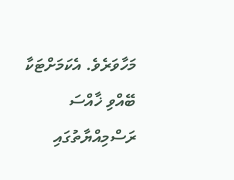މަހާވަރެވެ. އެކަމަށްޓަކާ ބޭއްވި ޚާއްސަ ރަސްމިއްޔާތުގައި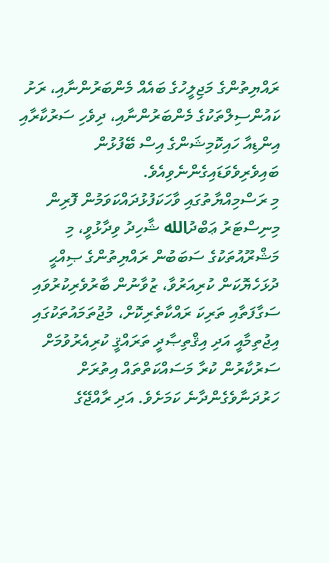ރައްޔިތުންގެ މަޖިލީހުގެ ބައެއް މެންބަރުންނާއި، ރަށު ކައުންސިލްތަކުގެ މެންބަރުންނާއި، ދިވެހި ސަރުކާރާއި އިންޑިއާ ހައިކޮމިޝަންގެ އިސް ބޭފުޅުން ބައިވެރިވެވަޑައިގެންނެވިއެވެ.
މި ރަސްމިއްޔާތުގައި ވާހަކަފުޅުދައްކަވަމުން ފޮރިން މިނިސްޓަރު ޢަބްދުالله ޝާހިދު ވިދާޅުވީ، މި މަޝްރޫއުތަކުގެ ސަބަބުން ރައްޔިތުންގެ ޞިއްޙީ ދުޅަހެޔޮކަން ކުރިއަރުވާ، ޒުވާނުން ބާރުވެރިކުރުވައި ސަގާފަތާއި ތަރިކަ ރައްކާތެރިކޮށް، މުޖުތަމައުތަކުގައި އިޖުތިމާއީ އަދި އިޤްތިޞާދީ ތަރައްޤީ ކުރިއެރުވުމަށް ސަރުކާރުން ކުރާ މަސައްކަތްތައް އިތުރަށް ހަރުދަނާވެގެންދާނެ ކަމަށެވެ. އަދި ރާއްޖޭގެ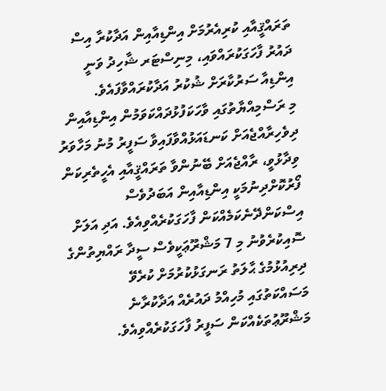ތަރައްޤީއާއި ކުރިއެރުމަށް އިންޑިއާއިން އަދާކުރާ އިސް ދައުރު ފާހަގަކުރައްވައި، މިނިސްޓަރ ޝާހިދު ވަނީ އިންޑިއާ ސަރުކާރަށް ޝުކުރު އަދާކުރައްވާފައެވެ.
މި ރަސްމިއްޔާތުގައި ވާހަކަފުޅުދައްކަވަމުން އިންޑިއާއިން ދިވެހިރާއްޖެއަށް ކަނޑައަޅުއްވާފައިވާ ސަފީރު މުނު މަހާވަރު ވިދާޅުވީ، ރާއްޖެއަށް ބޭނުންވާ ތަރައްޤީއާއި އެހީތެރިކަން ފޯރުކޮށްދިނުމަކީ އިންޑިއާއިން އަބަދުވެސް އިސްކަންދޭނެކަމެއްކަން ފާހަގަކުރެއްވިއެވެ. އަދި އަލަށް ސޮއިކުރެވުނު މި 7 މަޝްރޫޢަކީވެސް ސީދާ ރައްޔިތުންގެ ދިރިއުޅުމުގެ ޙާލަތު ރަނގަޅުކުރުމަށް ކުރެވޭ މަސައްކަތުގައި މުހިއްމު ދައުރެއް އަދާކުރާނެ މަޝްރޫޢުތަކެއްކަން ސަފީރު ފާހަގަކުރެއްވިއެވެ.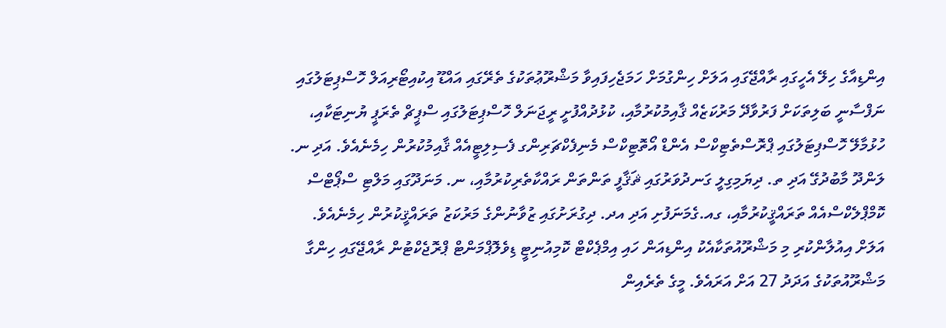އިންޑިއާގެ ހިލޭ އެހީގައި ރާއްޖޭގައި އަލަށް ހިންގުމަށް ހަމަޖެހިފައިވާ މަޝްރޫޢުތަކުގެ ތެރޭގައި އައްޑޫ އިކުއިޓޯރިއަލް ހޮސްޕިޓަލުގައި ނަފްސާނީ ބަލިތަކަށް ފަރުވާދޭ މަރުކަޒެއް ޤާއިމުކުރުމާއި، ކުޅުދުއްފުށީ ރީޖަނަލް ހޮސްޕިޓަލުގައި ސްޕީޗް ތެރަޕީ ޔުނިޓަކާއި، ހުޅުމާލޭ ހޮސްޕިޓަލުގައި ޕްރޮސްތެޓިކްސް އެންޑް އޯތޮޓިކްސް މެނިފެކްޗަރިންގ ފެސިލިޓީއެއް ޤާއިމުކުރުން ހިމެނެއެވެ. އަދި ނ. ލަންދޫ މާބުދުގޭ އަދި ތ. ދިޔަމިގިލީ ގަނދުވަރުގައި ޘަޤާފީ ތަންތަން ރައްކާތެރިކުރުމާއި، ނ. މަނަދޫގައި މަލްޓި ސްޕޯޓްސް ކޮމްޕްލެކްސްއެއް ތަރައްޤީކުރުމާއި، ގއ.ގެމަނަފުށި އަދި އދ. ދިގުރަށުގައި ޒުވާނުންގެ މަރުކަޒު ތަރައްޤީކުރުން ހިމެނެއެވެ.
އަލަށް އިއުލާންކުރި މި މަޝްރޫއުތަކާއެކު އިންޑިއަން ހައި އިމްޕެކްޓް ކޮމިއުނިޓީ ޑިވެލޮޕްމަންޓް ޕްރޮޖެކްޓުން ރާއްޖޭގައި ހިންގާ މަޝްރޫއުތަކުގެ އަދަދު 27 އަށް އަރައެވެ. މީގެ ތެރެއިން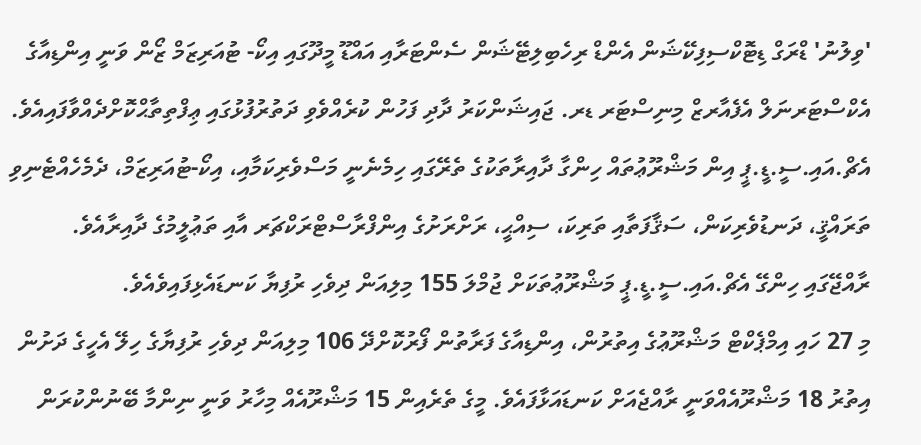'ވިލުނު' ޑްރަގް ޑިޓޮކްސިފިކޭޝަން އެންޑް ރިހެބިލިޓޭޝަން ސެންޓަރާއި އައްޑޫ މީދޫގައި އިކޯ- ޓުއަރިޒަމް ޒޯން ވަނީ އިންޑިއާގެ އެކްސްޓަރނަލް އެފެއާރޒް މިނިސްޓަރ ޑރ. ޖައިޝަންކަރު ދާދި ފަހުން ކުރެއްވެވި ދަތުރުފުޅުގައި ޢިފްތިތާޙްކޮށްދެއްވާފައިއެވެ.
އެޗް.އައި.ސީ.ޑީ.ޕީ އިން މަޝްރޫޢުތައް ހިންގާ ދާއިރާތަކުގެ ތެރޭގައި ހިމެނެނީ މަސްވެރިކަމާއި، އިކޯ-ޓުއަރިޒަމް، ދެމެހެއްޓެނިވި ތަރައްޤީ، ދަނޑުވެރިކަން، ސަޤާފަތާއި ތަރިކަ، ސިއްޙީ، ރަށްރަށުގެ އިންފްރާސްޓްރަކްޗަރ އާއި ތަޢުލީމުގެ ދާއިރާއެވެ. ރާއްޖޭގައި ހިންގޭ އެޗް.އައި.ސީ.ޑީ.ޕީ މަޝްރޫޢުތަކަށް ޖުމްލަ 155 މިލިއަން ދިވެހި ރުފިޔާ ކަނޑައެޅިފައިވެއެވެ.
މި 27 ހައި އިމްޕެކްޓް މަޝްރޫޢުގެ އިތުރުން، އިންޑިއާގެ ފަރާތުން ފޯރުކޮށްދޭ 106 މިލިއަން ދިވެހި ރުފިޔާގެ ހިލޭ އެހީގެ ދަށުން އިތުރު 18 މަޝްރޫއެއްވަނީ ރާއްޖެއަށް ކަނޑައަޅާފައެވެ. މީގެ ތެރެއިން 15 މަޝްރޫއެއް މިހާރު ވަނީ ނިންމާ ބޭނުންކުރަން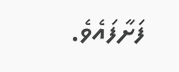ފަށާފައެވެ.